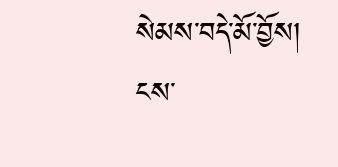སེམས་བདེ་མོ་བྱོས། ངས་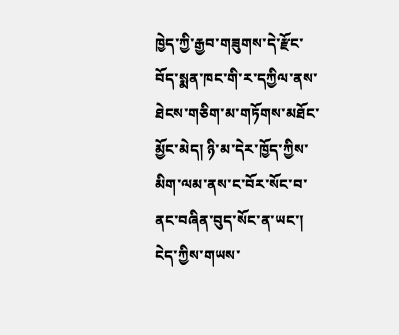ཁྱེད་ཀྱི་རྒྱབ་གཟུགས་དེ་རྫོང་བོད་སྨན་ཁང་གི་ར་དཀྱིལ་ནས་ཐེངས་གཅིག་མ་གཏོགས་མཐོང་མྱོང་མེད། ཉི་མ་དེར་ཁྱོད་ཀྱིས་མིག་ལམ་ནས་ང་བོར་སོང་བ་ནང་བཞིན་བུད་སོང་ན་ཡང་། ངེད་ཀྱིས་གཡས་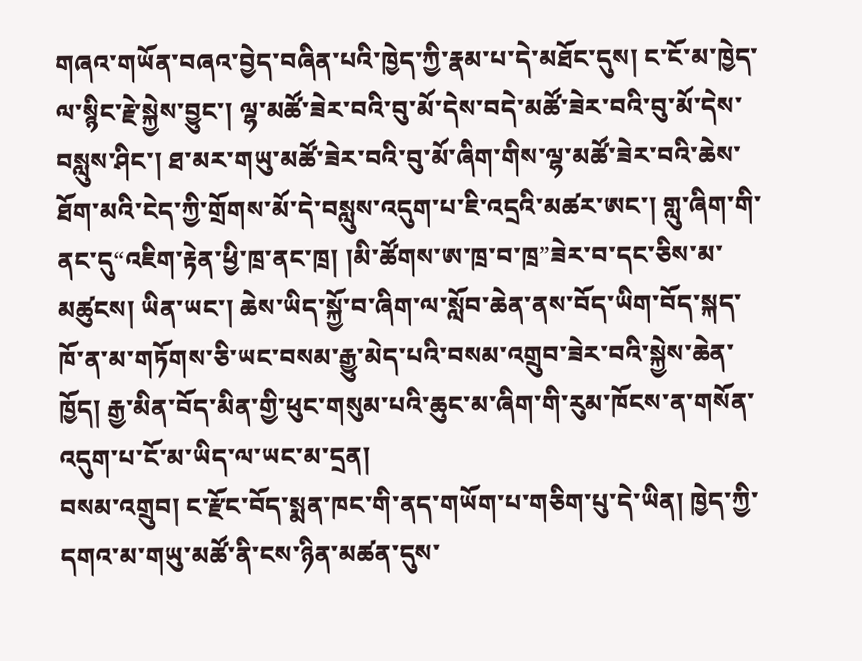གཞའ་གཡོན་བཞའ་བྱེད་བཞིན་པའི་ཁྱེད་ཀྱི་རྣམ་པ་དེ་མཐོང་དུས། ང་ངོ་མ་ཁྱེད་ལ་སྙིང་རྗེ་སྐྱེས་བྱུང་། ལྷ་མཚོ་ཟེར་བའི་བུ་མོ་དེས་བདེ་མཚོ་ཟེར་བའི་བུ་མོ་དེས་བསླུས་ཤིང་། ཐ་མར་གཡུ་མཚོ་ཟེར་བའི་བུ་མོ་ཞིག་གིས་ལྷ་མཚོ་ཟེར་བའི་ཆེས་ཐོག་མའི་ངེད་ཀྱི་གྲོགས་མོ་དེ་བསླུས་འདུག་པ་ཇི་འདྲའི་མཚར་ཨང་། གླུ་ཞིག་གི་ནང་དུ“འཇིག་རྟེན་ཕྱི་ཁྲ་ནང་ཁྲ། །མི་ཚོགས་ཨ་ཁྲ་བ་ཁྲ”ཟེར་བ་དང་ཅིས་མ་མཚུངས། ཡིན་ཡང་། ཆེས་ཡིད་སྐྱོ་བ་ཞིག་ལ་སློབ་ཆེན་ནས་བོད་ཡིག་བོད་སྐད་ཁོ་ན་མ་གཏོགས་ཅི་ཡང་བསམ་རྒྱུ་མེད་པའི་བསམ་འགྲུབ་ཟེར་བའི་སྐྱེས་ཆེན་ཁྱོད། རྒྱ་མིན་བོད་མིན་གྱི་ཕུང་གསུམ་པའི་ཆུང་མ་ཞིག་གི་རུམ་ཁོངས་ན་གསོན་འདུག་པ་ངོ་མ་ཡིད་ལ་ཡང་མ་དྲན།
བསམ་འགྲུབ། ང་རྫོང་བོད་སྨན་ཁང་གི་ནད་གཡོག་པ་གཅིག་པུ་དེ་ཡིན། ཁྱེད་ཀྱི་དགའ་མ་གཡུ་མཚོ་ནི་ངས་ཉིན་མཚན་དུས་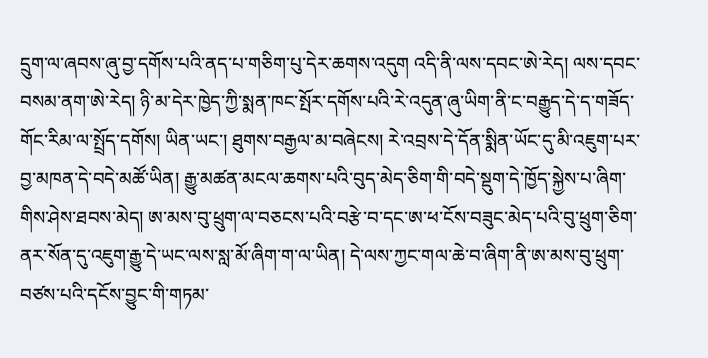དྲུག་ལ་ཞབས་ཞུ་བྱ་དགོས་པའི་ནད་པ་གཅིག་པུ་དེར་ཆགས་འདུག འདི་ནི་ལས་དབང་ཨེ་རེད། ལས་དབང་བསམ་ནག་ཨེ་རེད། ཉི་མ་དེར་ཁྱེད་ཀྱི་སྨན་ཁང་སྤོར་དགོས་པའི་རེ་འདུན་ཞུ་ཡིག་ནི་ང་བརྒྱུད་དེ་ད་གཟོད་གོང་རིམ་ལ་སྤྲོད་དགོས། ཡིན་ཡང་། ཐུགས་བརྒྱལ་མ་བཞེངས། རེ་འབྲས་དེ་དོན་སྨིན་ཡོང་དུ་མི་འཇུག་པར་བྱ་མཁན་དེ་བདེ་མཚོ་ཡིན། རྒྱུ་མཚན་མངལ་ཆགས་པའི་བུད་མེད་ཅིག་གི་བདེ་སྡུག་དེ་ཁྱོད་སྐྱེས་པ་ཞིག་གིས་ཤེས་ཐབས་མེད། ཨ་མས་བུ་ཕྲུག་ལ་བཅངས་པའི་བརྩེ་བ་དང་ཨ་ཕ་ངོས་བཟུང་མེད་པའི་བུ་ཕྲུག་ཅིག་ནར་སོན་དུ་འཇུག་རྒྱུ་དེ་ཡང་ལས་སླ་མོ་ཞིག་ག་ལ་ཡིན། དེ་ལས་ཀྱང་གལ་ཆེ་བ་ཞིག་ནི་ཨ་མས་བུ་ཕྲུག་བཙས་པའི་དངོས་བྱུང་གི་གཏམ་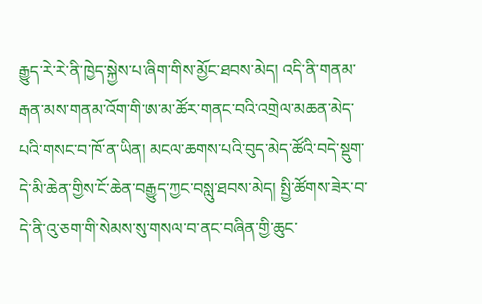རྒྱུད་རེ་རེ་ནི་ཁྱེད་སྐྱེས་པ་ཞིག་གིས་མྱོང་ཐབས་མེད། འདི་ནི་གནམ་རྒན་མས་གནམ་འོག་གི་ཨ་མ་ཚོར་གནང་བའི་འགྲེལ་མཆན་མེད་པའི་གསང་བ་ཁོ་ན་ཡིན། མངལ་ཆགས་པའི་བུད་མེད་ཚོའི་བདེ་སྡུག་དེ་མི་ཆེན་གྱིས་ངོ་ཆེན་བརྒྱུད་ཀྱང་བསླུ་ཐབས་མེད། སྤྱི་ཚོགས་ཟེར་བ་དེ་ནི་འུ་ཅག་གི་སེམས་སུ་གསལ་བ་ནང་བཞིན་གྱི་ཆུང་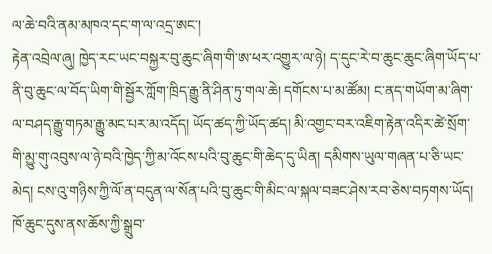ལ་ཆེ་བའི་ནམ་མཁའ་དང་ག་ལ་འདྲ་ཨང་།
རྟེན་འབྲེལ་ཞུ། ཁྱེད་རང་ཡང་བསྐྱར་བུ་ཆུང་ཞིག་གི་ཨ་ཕར་འགྱུར་ལ་ཉེ། ད་དུང་རེ་བ་ཆུང་ཆུང་ཞིག་ཡོད་པ་ནི་བུ་ཆུང་ལ་བོད་ཡིག་གི་སྦྱོར་ཀློག་ཁྲིད་རྒྱུ་ནི་ཤིན་ཏུ་གལ་ཆེ། དགོངས་པ་མ་ཚོམ། ང་ནད་གཡོག་མ་ཞིག་ལ་བཤད་རྒྱུ་གཏམ་རྒྱུ་མང་པར་མ་འདོད། ཡོད་ཚད་ཀྱི་ཡོད་ཚད། མི་འགྱང་བར་འཇིག་རྟེན་འདིར་ཚེ་སྲོག་གི་མྱུ་གུ་འབུས་ལ་ཉེ་བའི་ཁྱེད་ཀྱི་མ་འོངས་པའི་བུ་ཆུང་གི་ཆེད་དུ་ཡིན། དམིགས་ཡུལ་གཞན་པ་ཅི་ཡང་མེད། ངས་འུ་གཉིས་ཀྱི་ལོ་ན་བདུན་ལ་སོན་པའི་བུ་ཆུང་གི་མིང་ལ་སྐལ་བཟང་ཤེས་རབ་ཅེས་བཏགས་ཡོད། ཁོ་ཆུང་དུས་ནས་ཆོས་ཀྱི་སྒྲུབ་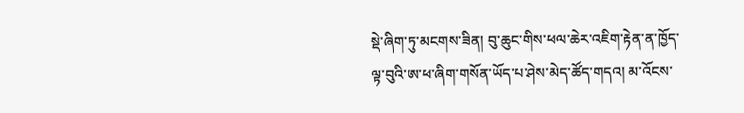སྡེ་ཞིག་ཏུ་མངགས་ཟིན། བུ་ཆུང་གིས་ཕལ་ཆེར་འཇིག་རྟེན་ན་ཁྱོད་ལྟ་བུའི་ཨ་ཕ་ཞིག་གསོན་ཡོད་པ་ཤེས་མེད་ཚོད་གདའ། མ་འོངས་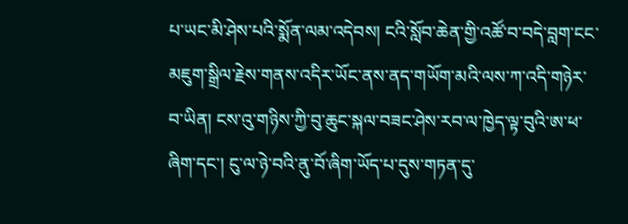པ་ཡང་མི་ཤེས་པའི་སྨོན་ལམ་འདེབས། ངའི་སློབ་ཆེན་གྱི་འཚོ་བ་བདེ་བླག་ངང་མཇུག་སྒྲིལ་རྗེས་གནས་འདིར་ཡོང་ནས་ནད་གཡོག་མའི་ལས་ཀ་འདི་གཉེར་བ་ཡིན། ངས་འུ་གཉིས་ཀྱི་བུ་ཆུང་སྐལ་བཟང་ཤེས་རབ་ལ་ཁྱེད་ལྟ་བུའི་ཨ་ཕ་ཞིག་དང་། ངུ་ལ་ཉེ་བའི་ནུ་བོ་ཞིག་ཡོད་པ་དུས་གཏན་དུ་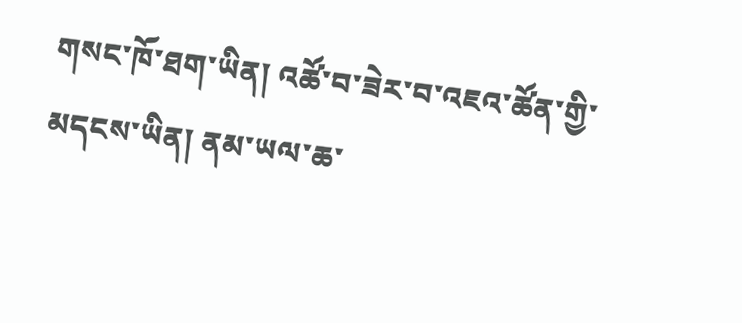གསང་ཁོ་ཐག་ཡིན། འཚོ་བ་ཟེར་བ་འཇའ་ཚོན་གྱི་མདངས་ཡིན། ནམ་ཡལ་ཆ་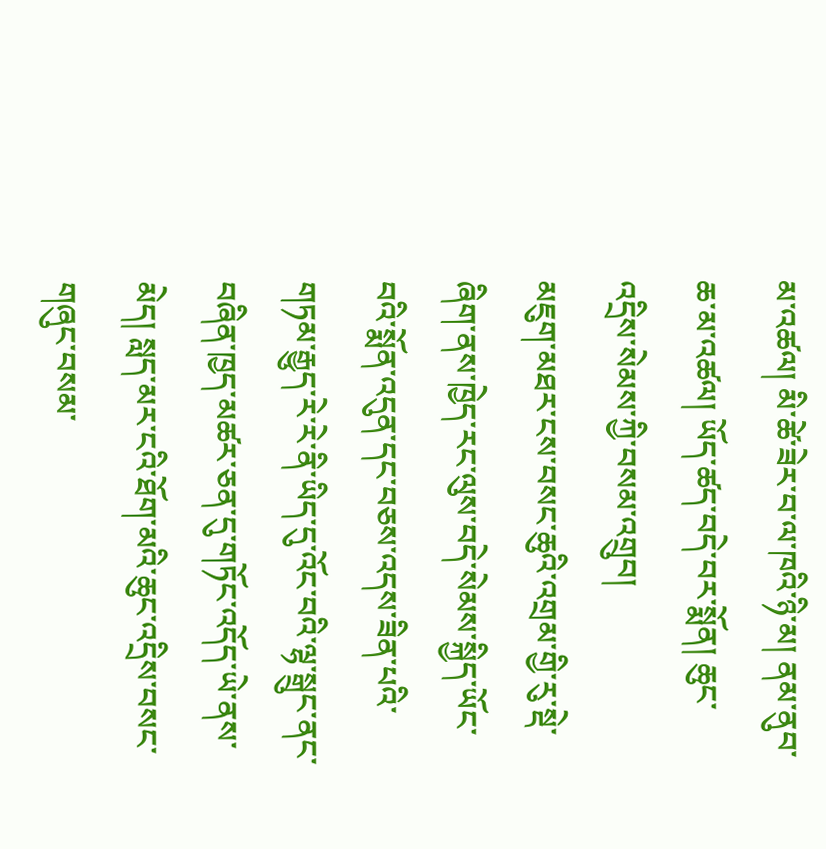མ་འཚལ། མི་ཚེ་ཟེར་བ་ལ་ཁའི་ཉི་མ། ནམ་ནུབ་ཆ་མ་འཚལ། ཡོད་ཚད་བདེ་བར་སྨོན། ཆུང་འདྲིས་སེམས་ཀྱི་བསམ་འགྲུབ།
མཇུག་མཐར་ངས་བསང་ཆུའི་འགྲམ་གྱི་རུ་སྡེ་ཞིག་ནས་ཁྱེད་རང་ལུས་བདེ་སེམས་སྐྱིད་ཡོང་བའི་སྨོན་འདུན་དང་བཅས་འདས་ཟིན་པའི་གཏམ་རྒྱུད་རེ་རེ་ནི་ཡིད་དུ་འོང་བའི་ལྷ་སྒྲུང་ནང་བཞིན་ཁྱད་མཚར་ཅན་དུ་གཏོང་འདོད་ཡེ་ནས་མེད། སླད་མར་ངའི་ཐོག་མའི་ཆུང་འདྲིས་བསང་གཞུང་བསམ་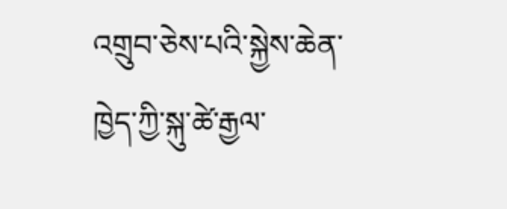འགྲུབ་ཅེས་པའི་སྐྱེས་ཆེན་ཁྱེད་ཀྱི་སྐུ་ཚེ་རྒྱལ་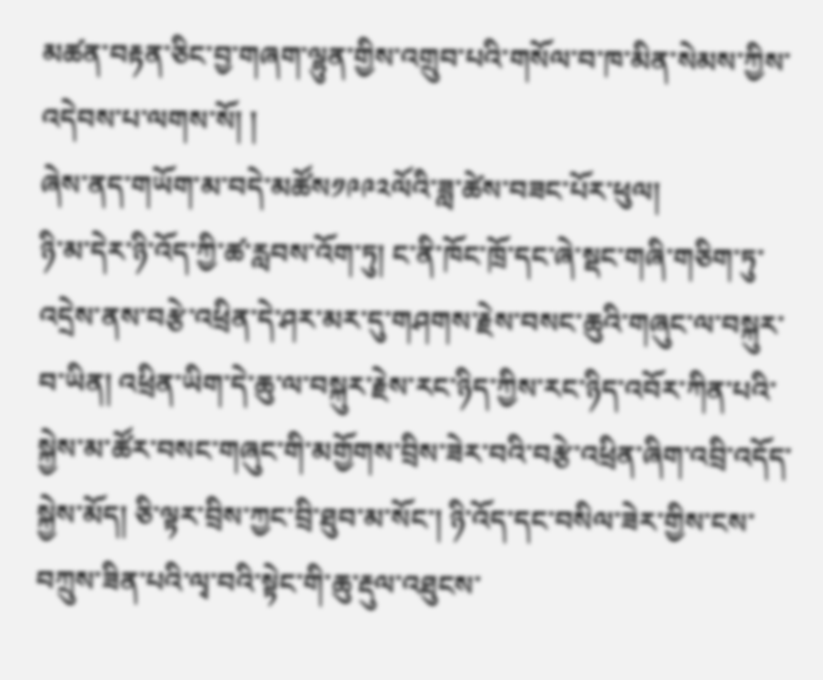མཚན་བརྟན་ཅིང་བྱ་གཞག་ལྷུན་གྱིས་འགྲུབ་པའི་གསོལ་བ་ཁ་མིན་སེམས་ཀྱིས་འདེབས་པ་ལགས་སོ། །
ཞེས་ནད་གཡོག་མ་བདེ་མཚོས༡༩༩༢ལོའི་ཟླ་ཚེས་བཟང་པོར་ཕུལ།
ཉི་མ་དེར་ཉི་འོད་ཀྱི་ཚ་རླབས་འོག་ཏུ། ང་ནི་ཁོང་ཁྲོ་དང་ཞེ་སྡང་གཞི་གཅིག་ཏུ་འདྲེས་ནས་བརྩེ་འཕྲིན་དེ་ཤར་མར་དུ་གཤགས་རྗེས་བསང་ཆུའི་གཞུང་ལ་བསྐུར་བ་ཡིན། འཕྲིན་ཡིག་དེ་ཆུ་ལ་བསྐུར་རྗེས་རང་ཉིད་ཀྱིས་རང་ཉིད་འབོར་ཀིན་པའི་སྐྱེས་མ་ཚོར་བསང་གཞུང་གི་མགྱོགས་བྲིས་ཟེར་བའི་བརྩེ་འཕྲིན་ཞིག་འབྲི་འདོད་སྐྱེས་མོད། ཅི་ལྟར་བྲིས་ཀྱང་བྲི་ཐུབ་མ་སོང་། ཉི་འོད་དང་བསིལ་ཟེར་གྱིས་ངས་བཀྲུས་ཟིན་པའི་ལྭ་བའི་སྟེང་གི་ཆུ་རྡུལ་འཐུངས་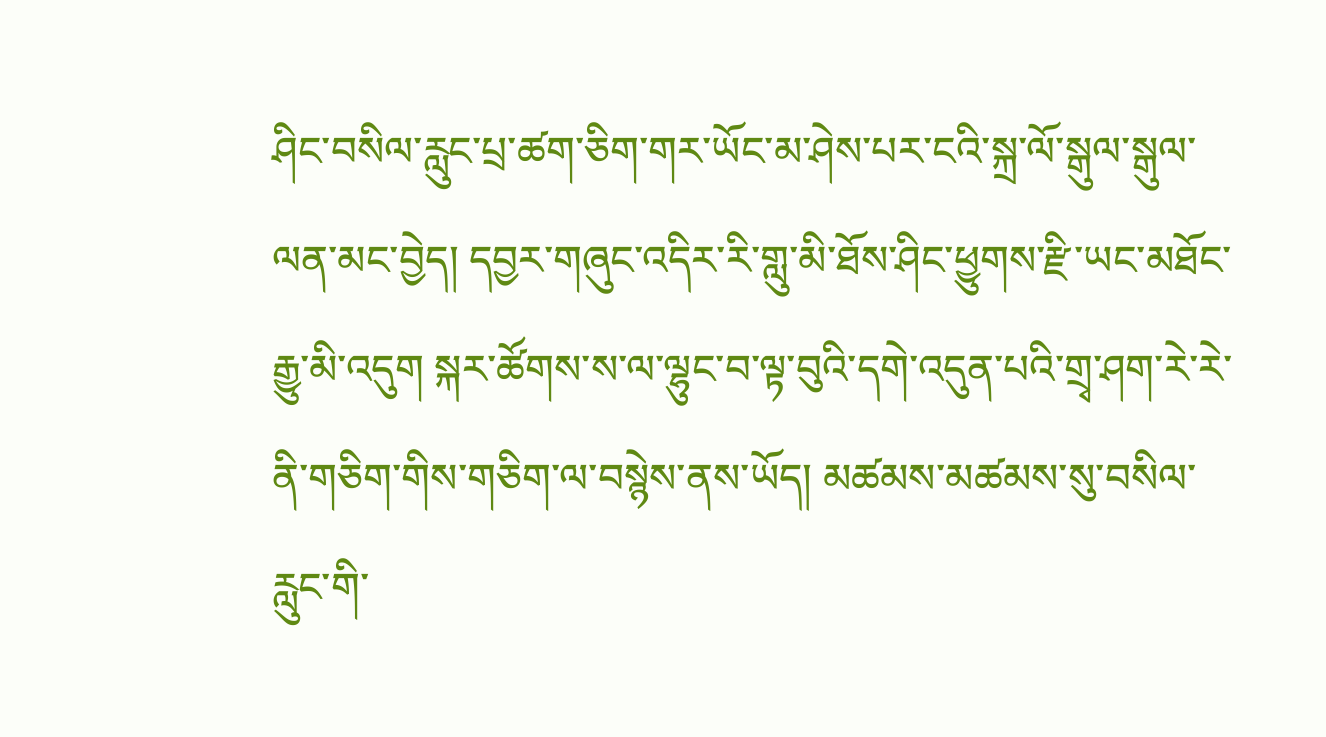ཤིང་བསིལ་རླུང་པྲ་ཚག་ཅིག་གར་ཡོང་མ་ཤེས་པར་ངའི་སྐྲ་ལོ་སྒུལ་སྒུལ་ལན་མང་བྱེད། དབྱར་གཞུང་འདིར་རི་གླུ་མི་ཐོས་ཤིང་ཕྱུགས་རྫི་ཡང་མཐོང་རྒྱུ་མི་འདུག སྐར་ཚོགས་ས་ལ་ལྷུང་བ་ལྟ་བུའི་དགེ་འདུན་པའི་གྲྭ་ཤག་རེ་རེ་ནི་གཅིག་གིས་གཅིག་ལ་བསྙེས་ནས་ཡོད། མཚམས་མཚམས་སུ་བསིལ་རླུང་གི་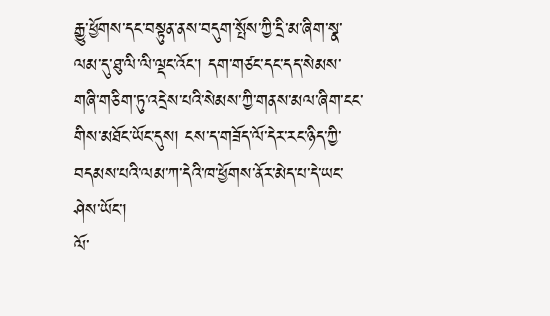རྒྱུ་ཕྱོགས་དང་བསྟུན་ནས་བདུག་སྤོས་ཀྱི་དྲི་མ་ཞིག་སྣ་ལམ་དུ་ཐུ་ལི་ལི་ལྡང་འོང་། དག་གཙང་དང་དད་སེམས་གཞི་གཅིག་ཏུ་འདྲེས་པའི་སེམས་ཀྱི་གནས་མལ་ཞིག་ངང་གིས་མཐོང་ཡོང་དུས། ངས་ད་གཟོད་ལོ་དེར་རང་ཉིད་ཀྱི་བདམས་པའི་ལམ་ཀ་དེའི་ཁ་ཕྱོགས་ནོར་མེད་པ་དེ་ཡང་ཤེས་ཡོང་།
ལོ་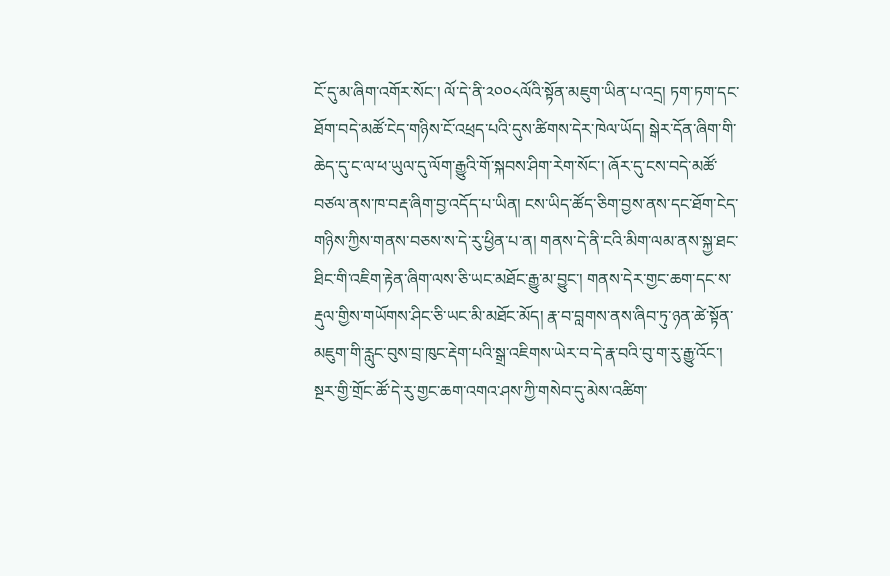ངོ་དུ་མ་ཞིག་འགོར་སོང་། ལོ་དེ་ནི་༢༠༠༨ལོའི་སྟོན་མཇུག་ཡིན་པ་འདྲ། ཏག་ཏག་དང་ཐོག་བདེ་མཚོ་ངེད་གཉིས་ངོ་འཕྲད་པའི་དུས་ཚིགས་དེར་ཁེལ་ཡོད། སྒེར་དོན་ཞིག་གི་ཆེད་དུ་ང་ལ་ཕ་ཡུལ་དུ་ལོག་རྒྱུའི་གོ་སྐབས་ཤིག་རེག་སོང་། ཞོར་དུ་ངས་བདེ་མཚོ་བཙལ་ནས་ཁ་བརྡ་ཞིག་བྱ་འདོད་པ་ཡིན། ངས་ཡིད་ཚོད་ཅིག་བྱས་ནས་དང་ཐོག་ངེད་གཉིས་ཀྱིས་གནས་བཅས་ས་དེ་རུ་ཕྱིན་པ་ན། གནས་དེ་ནི་ངའི་མིག་ལམ་ནས་སྐྱ་ཐང་ཐིང་གི་འཇིག་རྟེན་ཞིག་ལས་ཅི་ཡང་མཐོང་རྒྱུ་མ་བྱུང་། གནས་དེར་གྱང་ཆག་དང་ས་རྡུལ་གྱིས་གཡོགས་ཤིང་ཅི་ཡང་མི་མཐོང་མོད། རྣ་བ་བླགས་ནས་ཞིབ་ཏུ་ཉན་ཚེ་སྟོན་མཇུག་གི་རླུང་བུས་བྲ་ཁུང་རྡེག་པའི་སྒྲ་འཇིགས་ཡེར་བ་དེ་རྣ་བའི་བུ་ག་རུ་རྒྱུ་འོང་། སྔར་གྱི་གྲོང་ཚོ་དེ་རུ་གྱང་ཆག་འགའ་ཤས་ཀྱི་གསེབ་དུ་མེས་འཚིག་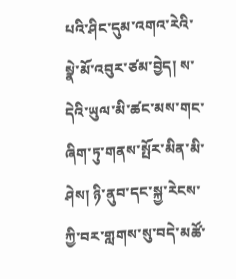པའི་ཤིང་དུམ་འགའ་རེའི་སྣེ་མོ་འབུར་ཙམ་བྱེད། ས་དེའི་ཡུལ་མི་ཚང་མས་གང་ཞིག་ཏུ་གནས་སྤོར་མིན་མི་ཤེས། ཉི་ནུབ་དང་སྐྱ་རེངས་ཀྱི་བར་གླགས་སུ་བདེ་མཚོ་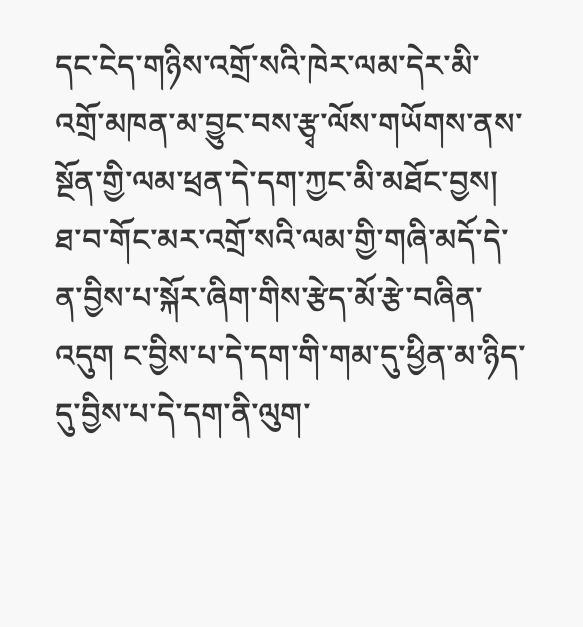དང་ངེད་གཉིས་འགྲོ་སའི་ཁེར་ལམ་དེར་མི་འགྲོ་མཁན་མ་བྱུང་བས་རྩྭ་ལོས་གཡོགས་ནས་སྔོན་གྱི་ལམ་ཕྲན་དེ་དག་ཀྱང་མི་མཐོང་བྱས། ཐ་བ་གོང་མར་འགྲོ་སའི་ལམ་གྱི་གཞི་མདོ་དེ་ན་བྱིས་པ་སྐོར་ཞིག་གིས་རྩེད་མོ་རྩེ་བཞིན་འདུག ང་བྱིས་པ་དེ་དག་གི་གམ་དུ་ཕྱིན་མ་ཉིད་དུ་བྱིས་པ་དེ་དག་ནི་ལུག་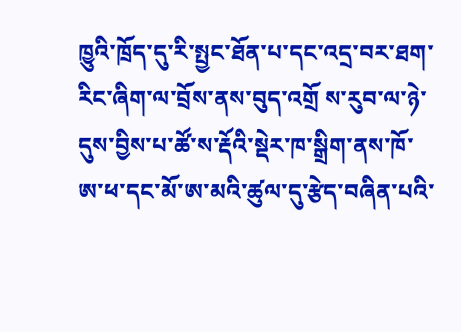ཁྱུའི་ཁྲོད་དུ་རི་སྤྱང་ཐོན་པ་དང་འདྲ་བར་ཐག་རིང་ཞིག་ལ་བྲོས་ནས་བུད་འགྲོ ས་རུབ་ལ་ཉེ་དུས་བྱིས་པ་ཚོ་ས་རྡོའི་སྡེར་ཁ་སྒྲིག་ནས་ཁོ་ཨ་ཕ་དང་མོ་ཨ་མའི་ཚུལ་དུ་རྩེད་བཞིན་པའི་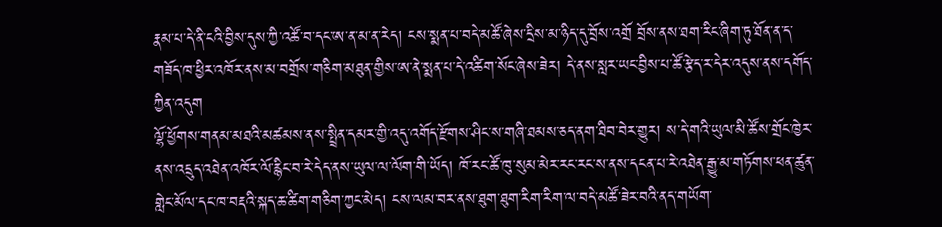རྣམ་པ་དེ་ནི་ངའི་བྱིས་དུས་ཀྱི་འཚོ་བ་དང་ཨ་ན་མ་ན་རེད། ངས་སྨན་པ་བདེ་མཚོ་ཞེས་དྲིས་མ་ཉིད་དུ་བྲོས་འགྲོ བྲོས་ནས་ཐག་རིང་ཞིག་ཏུ་ཐོན་ན་ད་གཟོད་ཁ་ཕྱིར་འཁོར་ནས་མ་བགྲོས་གཅིག་མཐུན་གྱིས་ཨ་ནེ་སྨན་པ་དེ་འཚིག་སོང་ཞེས་ཟེར། དེ་ནས་སླར་ཡང་བྱིས་པ་ཚོ་རྩེད་ར་དེར་འདུས་ནས་དགོད་ཀྱིན་འདུག
ལྷོ་ཕྱོགས་གནམ་མཐའི་མཚམས་ནས་སྤྲིན་དམར་གྱི་འདུ་འགོད་རྫོགས་ཤིང་ས་གཞི་ཐམས་ཅད་ནག་ཐིབ་བེར་གྱུར། ས་དེ་གའི་ཡུལ་མི་ཚོས་གྲོང་ཁྱེར་ནས་འདྲུད་འཐེན་འཁོར་ལོ་རྙིང་བ་རེ་དེད་ནས་ཡུལ་ལ་ལོག་གི་ཡོད། ཁོ་རང་ཚོ་ཁུ་སུམ་མེར་རང་རང་ས་ནས་དངན་པ་རེ་འཐེན་རྒྱུ་མ་གཏོགས་ཕན་ཚུན་གླེང་མོལ་དང་ཁ་བརྡའི་སྐད་ཆ་ཚིག་གཅིག་ཀྱང་མེད། ངས་ལམ་བར་ནས་ཐུག་ཐུག་རིག་རིག་ལ་བདེ་མཚོ་ཟེར་བའི་ནད་གཡོག་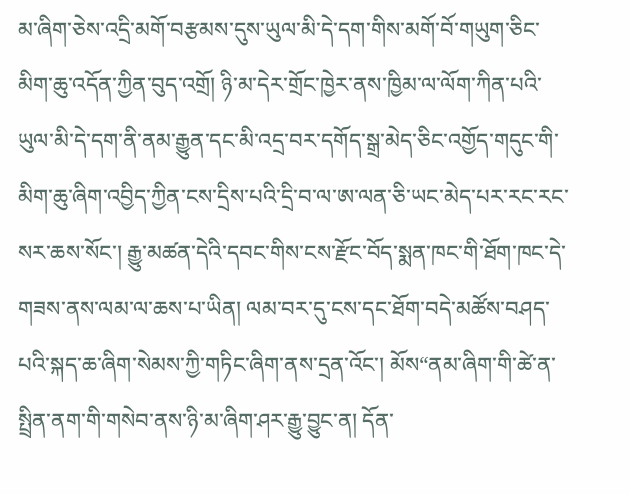མ་ཞིག་ཅེས་འདྲི་མགོ་བརྩམས་དུས་ཡུལ་མི་དེ་དག་གིས་མགོ་བོ་གཡུག་ཅིང་མིག་ཆུ་འདོན་ཀྱིན་བུད་འགྲོ། ཉི་མ་དེར་གྲོང་ཁྱེར་ནས་ཁྱིམ་ལ་ལོག་ཀིན་པའི་ཡུལ་མི་དེ་དག་ནི་ནམ་རྒྱུན་དང་མི་འདྲ་བར་དགོད་སྒྲ་མེད་ཅིང་འགྱོད་གདུང་གི་མིག་ཆུ་ཞིག་འབྱིད་ཀྱིན་ངས་དྲིས་པའི་དྲི་བ་ལ་ཨ་ལན་ཅི་ཡང་མེད་པར་རང་རང་སར་ཆས་སོང་། རྒྱུ་མཚན་དེའི་དབང་གིས་ངས་རྫོང་བོད་སྨན་ཁང་གི་ཐོག་ཁང་དེ་གཟས་ནས་ལམ་ལ་ཆས་པ་ཡིན། ལམ་བར་དུ་ངས་དང་ཐོག་བདེ་མཚོས་བཤད་པའི་སྐད་ཆ་ཞིག་སེམས་ཀྱི་གཏིང་ཞིག་ནས་དྲན་འོང་། མོས“ནམ་ཞིག་གི་ཚེ་ན་སྤྲིན་ནག་གི་གསེབ་ནས་ཉི་མ་ཞིག་ཤར་རྒྱུ་བྱུང་ན། དོན་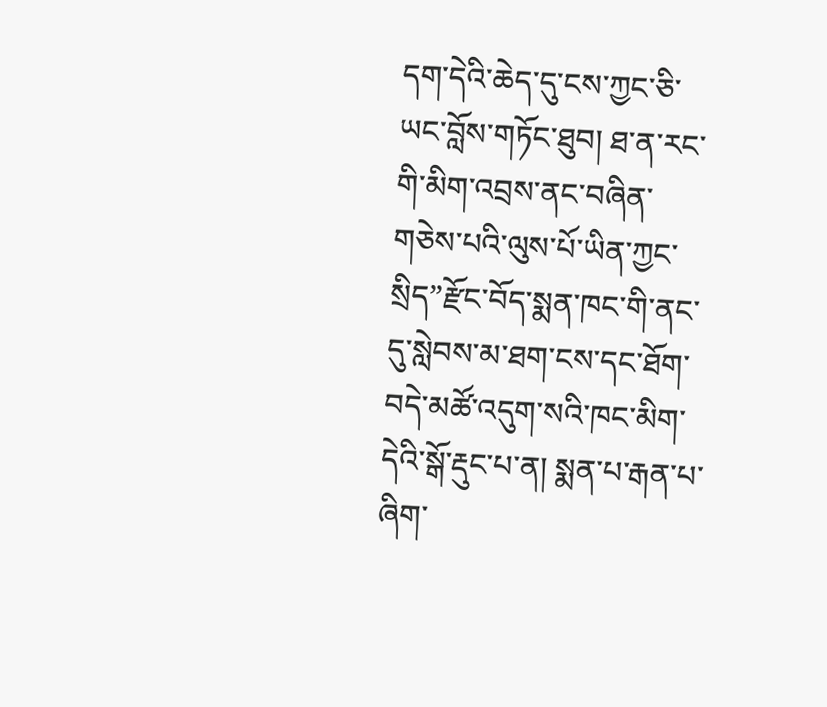དག་དེའི་ཆེད་དུ་ངས་ཀྱང་ཅི་ཡང་བློས་གཏོང་ཐུབ། ཐ་ན་རང་གི་མིག་འབྲས་ནང་བཞིན་གཅེས་པའི་ལུས་པོ་ཡིན་ཀྱང་སྲིད”རྫོང་བོད་སྨན་ཁང་གི་ནང་དུ་སླེབས་མ་ཐག་ངས་དང་ཐོག་བདེ་མཚོ་འདུག་སའི་ཁང་མིག་དེའི་སྒོ་རྡུང་པ་ན། སྨན་པ་རྒན་པ་ཞིག་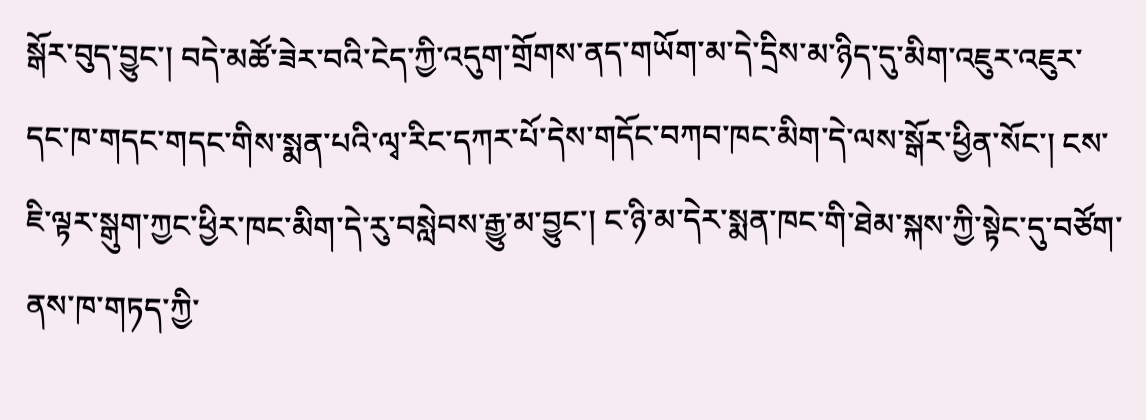སྒོར་བུད་བྱུང་། བདེ་མཚོ་ཟེར་བའི་ངེད་ཀྱི་འདུག་གྲོགས་ནད་གཡོག་མ་དེ་དྲིས་མ་ཉིད་དུ་མིག་འཇུར་འཇུར་དང་ཁ་གདང་གདང་གིས་སྨན་པའི་ལྭ་རིང་དཀར་པོ་དེས་གདོང་བཀབ་ཁང་མིག་དེ་ལས་སྒོར་ཕྱིན་སོང་། ངས་ཇི་ལྟར་སྒུག་ཀྱང་ཕྱིར་ཁང་མིག་དེ་རུ་བསླེབས་རྒྱུ་མ་བྱུང་། ང་ཉི་མ་དེར་སྨན་ཁང་གི་ཐེམ་སྐས་ཀྱི་སྟེང་དུ་བཙོག་ནས་ཁ་གཏད་ཀྱི་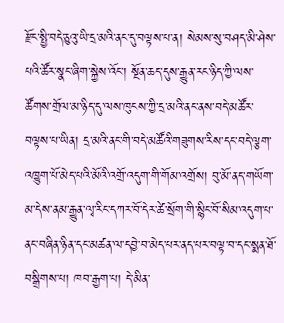རྫོང་སྤྱི་བདེ་ཅུའུ་ཡི་དྲ་མའི་ནང་དུ་བལྟས་པ་ན། སེམས་སུ་བཤད་མི་ཤེས་པའི་ཚོར་སྣང་ཞིག་སྐྱེས་འོང་། སྔོན་ཆད་དུས་རྒྱུན་རང་ཉིད་ཀྱི་ལས་ཚོགས་གྲོལ་མ་ཉིད་དུ་ལས་ཁུངས་ཀྱི་དྲ་མའི་ནང་ནས་བདེ་མཚོར་བལྟས་པ་ཡིན། དྲ་མའི་ནང་གི་བདེ་མཚོའི་གཟུགས་རིས་དང་བདེ་ལྕག་འཁྱུག་པོ་མེད་པའི་མོའི་འགྲོ་འདུག་གི་གོམ་འགྲོས། བུ་མོ་ནད་གཡོག་མ་དེས་ནམ་རྒྱུན་ལྭ་རིང་དཀར་བོ་དེར་ཚེ་སྲོག་གི་སྙིང་བོ་སིམ་འདུག་པ་ནང་བཞིན་ཉིན་དང་མཚན་ལ་དབྱེ་བ་མེད་པར་ནད་པར་བལྟ་བ་དང་སྨན་ཐོ་བསྒྲིགས་པ། ཁབ་རྒྱག་པ། དེ་མིན་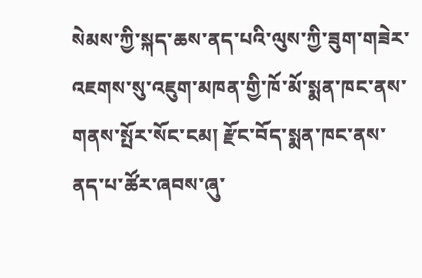སེམས་ཀྱི་སྐད་ཆས་ནད་པའི་ལུས་ཀྱི་ཟུག་གཟེར་འཇགས་སུ་འཇུག་མཁན་གྱི་ཁོ་མོ་སྨན་ཁང་ནས་གནས་སྤོར་སོང་ངམ། རྫོང་བོད་སྨན་ཁང་ནས་ནད་པ་ཚོར་ཞབས་ཞུ་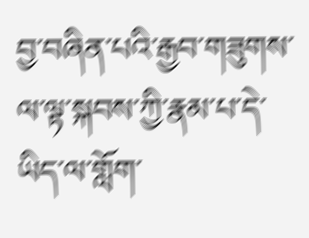བྱ་བཞིན་པའི་རྒྱབ་གཟུགས་ལ་ལྟ་སྐབས་ཀྱི་རྣམ་པ་དེ་ཡིད་ལ་གློག་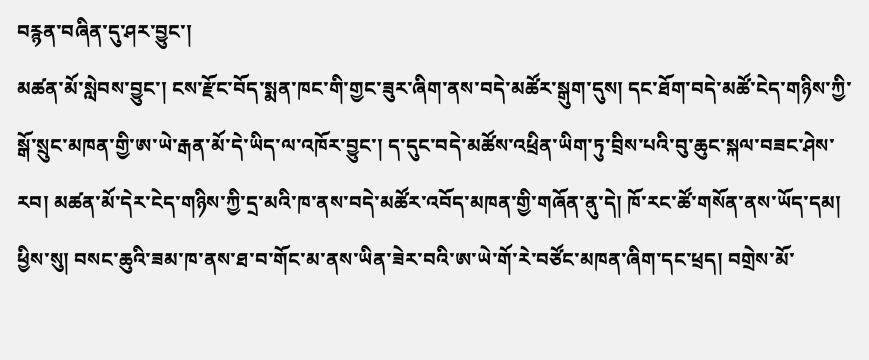བརྙན་བཞིན་དུ་ཤར་བྱུང་།
མཚན་མོ་སླེབས་བྱུང་། ངས་རྫོང་བོད་སྨན་ཁང་གི་གྱང་ཟུར་ཞིག་ནས་བདེ་མཚོར་སྒུག་དུས། དང་ཐོག་བདེ་མཚོ་ངེད་གཉིས་ཀྱི་སྒོ་སྲུང་མཁན་གྱི་ཨ་ཡེ་རྒན་མོ་དེ་ཡིད་ལ་འཁོར་བྱུང་། ད་དུང་བདེ་མཚོས་འཕྲིན་ཡིག་ཏུ་བྲིས་པའི་བུ་ཆུང་སྐལ་བཟང་ཤེས་རབ། མཚན་མོ་དེར་ངེད་གཉིས་ཀྱི་དྲ་མའི་ཁ་ནས་བདེ་མཚོར་འབོད་མཁན་གྱི་གཞོན་ནུ་དེ། ཁོ་རང་ཚོ་གསོན་ནས་ཡོད་དམ།
ཕྱིས་སུ། བསང་ཆུའི་ཟམ་ཁ་ནས་ཐ་བ་གོང་མ་ནས་ཡིན་ཟེར་བའི་ཨ་ཡེ་གོ་རེ་བཙོང་མཁན་ཞིག་དང་ཕྲད། བགྲེས་མོ་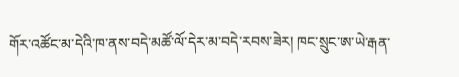གོར་འཚོང་མ་དེའི་ཁ་ནས་བདེ་མཚོ་ལོ་དེར་མ་བདེ་རབས་ཟེར། ཁང་སྲུང་ཨ་ཡེ་རྒན་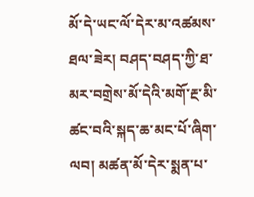མོ་དེ་ཡང་ལོ་དེར་མ་འཚམས་ཐལ་ཟེར། བཤད་བཤད་ཀྱི་ཐ་མར་བགྲེས་མོ་དེའི་མགོ་རྔ་མི་ཚང་བའི་སྐད་ཆ་མང་པོ་ཞིག་ལབ། མཚན་མོ་དེར་སྨན་པ་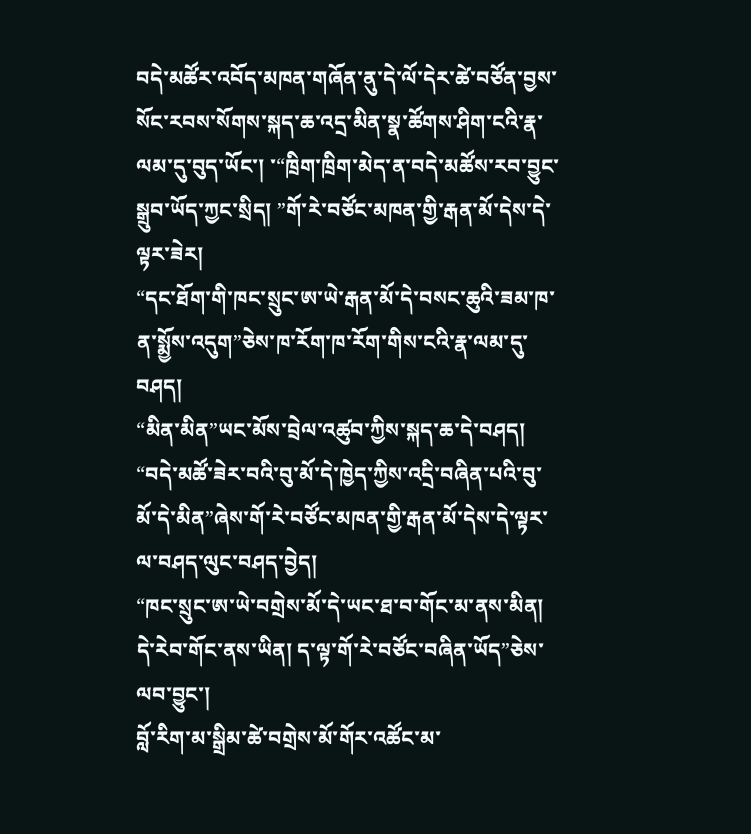བདེ་མཚོར་འབོད་མཁན་གཞོན་ནུ་དེ་ལོ་དེར་ཚེ་བཙོན་བྱས་སོང་རབས་སོགས་སྐད་ཆ་འདྲ་མིན་སྣ་ཚོགས་ཤིག་ངའི་རྣ་ལམ་དུ་བུད་ཡོང་། ་“ཁྲིག་ཁྲིག་མེད་ན་བདེ་མཚོས་རབ་བྱུང་སྒྲུབ་ཡོད་ཀྱང་སྲིད། ”གོ་རེ་བཙོང་མཁན་གྱི་རྒན་མོ་དེས་དེ་ལྟར་ཟེར།
“དང་ཐོག་གི་ཁང་སྲུང་ཨ་ཡེ་རྒན་མོ་དེ་བསང་ཆུའི་ཟམ་ཁ་ན་སྨྱོས་འདུག”ཅེས་ཁ་རོག་ཁ་རོག་གིས་ངའི་རྣ་ལམ་དུ་བཤད།
“མིན་མིན”ཡང་མོས་བྲེལ་འཚུབ་ཀྱིས་སྐད་ཆ་དེ་བཤད།
“བདེ་མཚོ་ཟེར་བའི་བུ་མོ་དེ་ཁྱེད་ཀྱིས་འདྲི་བཞིན་པའི་བུ་མོ་དེ་མིན”ཞེས་གོ་རེ་བཙོང་མཁན་གྱི་རྒན་མོ་དེས་དེ་ལྟར་ལ་བཤད་ལུང་བཤད་བྱེད།
“ཁང་སྲུང་ཨ་ཡེ་བགྲེས་མོ་དེ་ཡང་ཐ་བ་གོང་མ་ནས་མིན། དེ་རེབ་གོང་ནས་ཡིན། ད་ལྟ་གོ་རེ་བཙོང་བཞིན་ཡོད”ཅེས་ལབ་བྱུང་།
བློ་རིག་མ་སྒྲིམ་ཚེ་བགྲེས་མོ་གོར་འཚོང་མ་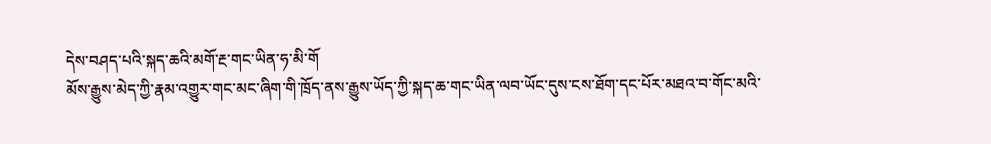དེས་བཤད་པའི་སྐད་ཆའི་མགོ་རྔ་གང་ཡིན་ཧ་མི་གོ
མོས་རྒྱུས་མེད་ཀྱི་རྣམ་འགྱུར་གང་མང་ཞིག་གི་ཁྲོད་ནས་རྒྱུས་ཡོད་ཀྱི་སྐད་ཆ་གང་ཡིན་ལབ་ཡོང་དུས་ངས་ཐོག་དང་པོར་མཐའ་བ་གོང་མའི་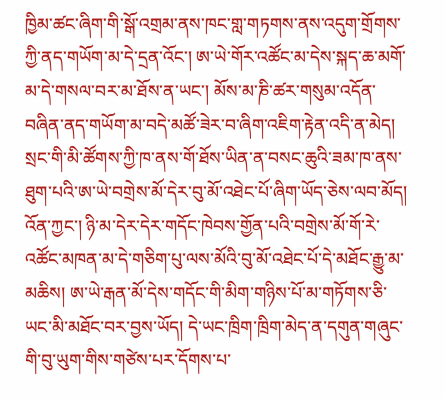ཁྱིམ་ཚང་ཞིག་གི་སྒོ་འགྲམ་ནས་ཁང་གླ་གཏགས་ནས་འདུག་གྲོགས་ཀྱི་ནད་གཡོག་མ་དེ་དྲན་འོང་། ཨ་ཡེ་གོར་འཚོང་མ་དེས་སྐད་ཆ་མགོ་མ་དེ་གསལ་བར་མ་ཐོས་ན་ཡང་། མོས་མ་ཎི་ཚར་གསུམ་འདོན་བཞིན་ནད་གཡོག་མ་བདེ་མཚོ་ཟེར་བ་ཞིག་འཇིག་རྟེན་འདི་ན་མེད། སྲང་གི་མི་ཚོགས་ཀྱི་ཁ་ནས་གོ་ཐོས་ཡིན་ན་བསང་ཆུའི་ཟམ་ཁ་ནས་ཐུག་པའི་ཨ་ཡེ་བགྲེས་མོ་དེར་བུ་མོ་འཐེང་པོ་ཞིག་ཡོད་ཅེས་ལབ་མོད། འོན་ཀྱང་། ཉི་མ་དེར་དེར་གདོང་ཁེབས་གྱོན་པའི་བགྲེས་མོ་གོ་རེ་འཚོང་མཁན་མ་དེ་གཅིག་པུ་ལས་མོའི་བུ་མོ་འཐེང་པོ་དེ་མཐོང་རྒྱུ་མ་མཆིས། ཨ་ཡེ་རྒན་མོ་དེས་གདོང་གི་མིག་གཉིས་པོ་མ་གཏོགས་ཅི་ཡང་མི་མཐོང་བར་བྱས་ཡོད། དེ་ཡང་ཁྲིག་ཁྲིག་མེད་ན་དགུན་གཞུང་གི་བུ་ཡུག་གིས་གཙེས་པར་དོགས་པ་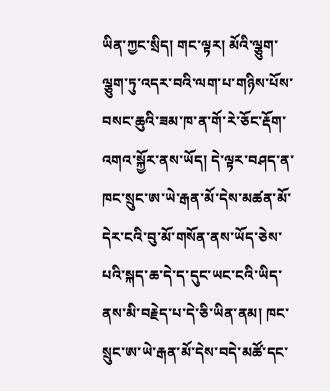ཡིན་ཀྱང་སྲིད། གང་ལྟར། མོའི་ལྕུག་ལྕུག་ཏུ་འདར་བའི་ལག་པ་གཉིས་པོས་བསང་ཆུའི་ཟམ་ཁ་ན་གོ་རེ་ཅོང་རྡོག་འགའ་སྐྱོར་ནས་ཡོད། དེ་ལྟར་བཤད་ན་ཁང་སྲུང་ཨ་ཡེ་རྒན་མོ་དེས་མཚན་མོ་དེར་ངའི་བུ་མོ་གསོན་ནས་ཡོད་ཅེས་པའི་སྐད་ཆ་དེ་ད་དུང་ཡང་ངའི་ཡིད་ནས་མི་བརྗེད་པ་དེ་ཅི་ཡིན་ནམ། ཁང་སྲུང་ཨ་ཡེ་རྒན་མོ་དེས་བདེ་མཚོ་དང་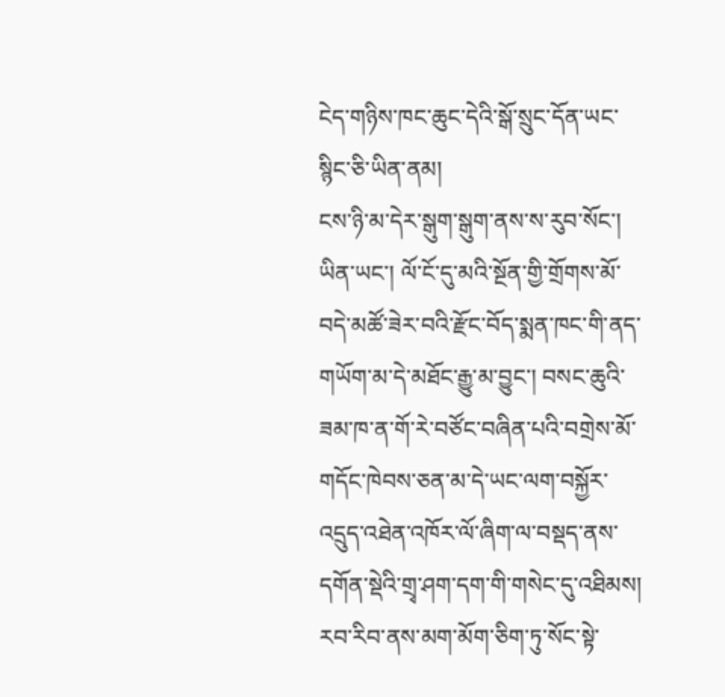ངེད་གཉིས་ཁང་ཆུང་དེའི་སྒོ་སྲུང་དོན་ཡང་སྙིང་ཅི་ཡིན་ནམ།
ངས་ཉི་མ་དེར་སྒུག་སྒུག་ནས་ས་རུབ་སོང་། ཡིན་ཡང་། ལོ་ངོ་དུ་མའི་སྔོན་གྱི་གྲོགས་མོ་བདེ་མཚོ་ཟེར་བའི་རྫོང་བོད་སྨན་ཁང་གི་ནད་གཡོག་མ་དེ་མཐོང་རྒྱུ་མ་བྱུང་། བསང་ཆུའི་ཟམ་ཁ་ན་གོ་རེ་བཙོང་བཞིན་པའི་བགྲེས་མོ་གདོང་ཁེབས་ཅན་མ་དེ་ཡང་ལག་བསྐྱོར་འདྲུད་འཐེན་འཁོར་ལོ་ཞིག་ལ་བསྡད་ནས་དགོན་སྡེའི་གྲྭ་ཤག་དག་གི་གསེང་དུ་འཐིམས། རབ་རིབ་ནས་མག་མོག་ཅིག་ཏུ་སོང་སྟེ་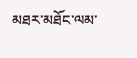མཐར་མཐོང་ལམ་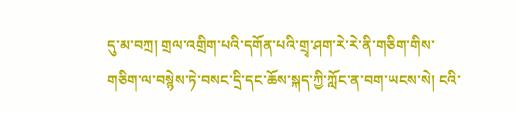དུ་མ་བཀྲ། གྲལ་འགྲིག་པའི་དགོན་པའི་གྲྭ་ཤག་རེ་རེ་ནི་གཅིག་གིས་གཅིག་ལ་བསྙེས་ཏེ་བསང་དྲི་དང་ཆོས་སྐད་ཀྱི་ཀློང་ན་བག་ཡངས་སེ། ངའི་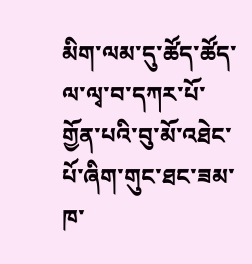མིག་ལམ་དུ་ཚོད་ཚོད་ལ་ལྭ་བ་དཀར་པོ་གྱོན་པའི་བུ་མོ་འཐེང་པོ་ཞིག་གུང་ཐང་ཟམ་ཁ་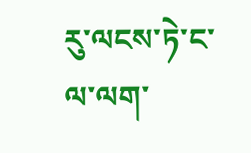རུ་ལངས་ཏེ་ང་ལ་ལག་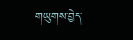གཡུགས་བྱེད་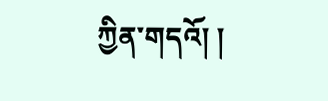ཀྱིན་གདའོ། །